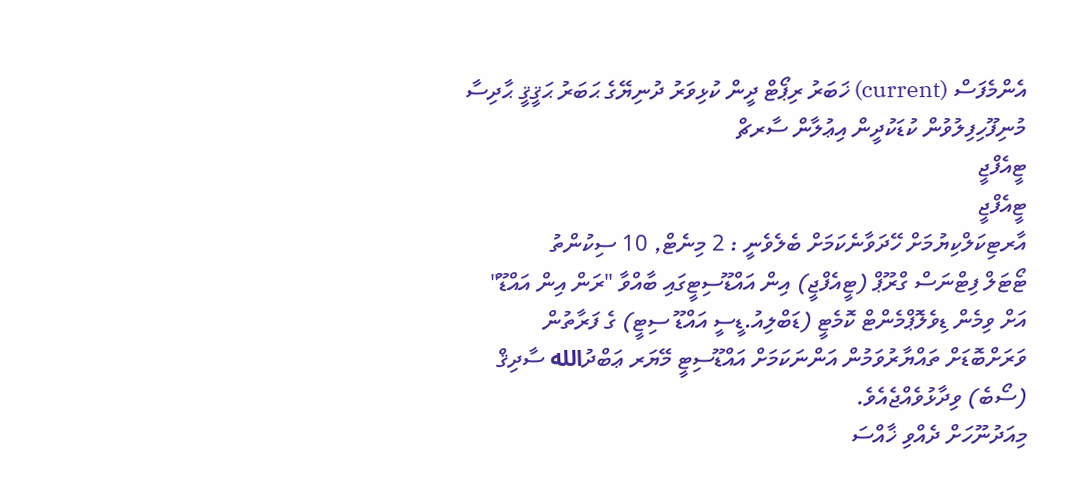އެންމެފަސް (current) ޚަބަރު ރިޕޯޓް ދީން ކުޅިވަރު ދުނިޔޭގެ ޙަބަރު ޙަޤީޤީ ޙާދިސާ މުނިފޫހިފިލުވުން ކުޑަކުދީން އިޢުލާން ސާރޗް
ޓީއެފްޖީ
ޓީއެފްޖީ
އާރޓިކަލްކިޔުމަށް ހޭދަވާނެކަމަށް ބެލެވެނީ : 2 މިނެޓް, 10 ސިކުންތު
ޓޯޓަލް ފިޓްނަސް ގްރޫޕް (ޓީއެފްޖީ) އިން އައްޑޫސިޓީގައި ބާއްވާ "ރަން އިން އައްޑޫ" އަށް ވިމެން ޑިވެލޮޕްމެންޓް ކޮމެޓީ (ޑަބްލިއު.ޑީސީ އައްޑޫ ސިޓީ) ގެ ފަރާތުން ވަރަށްބޮޑަށް ތައްޔާރުވަމުން އަންނަކަމަށް އައްޑޫސިޓީ މޭޔަރ ޢަބްދުالله ސާދިޤް (ސޯބެ) ވިދާޅުވެއްޖެއެވެ.
މިއަދުނޫހަށް ދެއްވި ޚާއްސަ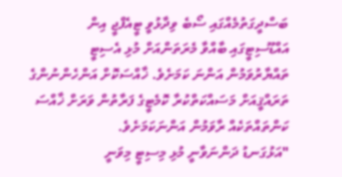ބަސްދީގަތުމެއްގައި ސޯބެ ވިދާޅުވީ ޓީއެފްޖީ އިން އައްޑޫސިޓީގައި ބާއްވާ މެރަތަންއަށް މުޅި އެސިޓީ ތައްޔާރުވަމުން އަންނަ ކަމަށެވެ. ޚާއްސަކޮށް އަންހެންނުންގެ ތަރައްޤީއަށް މަސައްކަތްކުރާ ކޮމެޓީގެ ފަރާތުން ވަރަށް ޚާއްސަ ކަންތައްތަކެއް ރާވަމުން އަންނަކަމަށެވެ.
"އަޅުގަނޑު ދަންނަވާނީ މުޅި މިސިޓީ މިވަނީ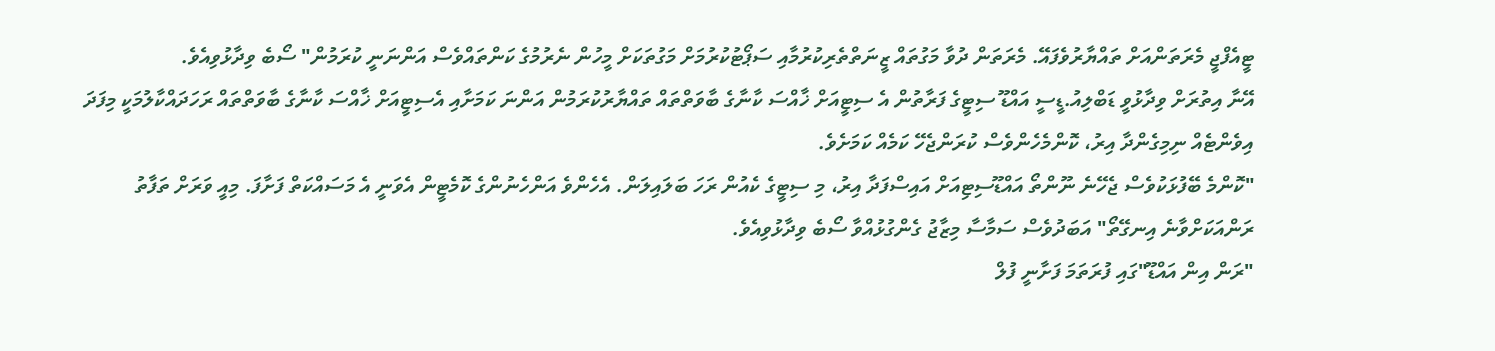ޓީއެފްޖީ މެރަތަންއަށް ތައްޔާރުވެފައޭ. މެރަތަން ދުވާ މަގުތައް ޒީނަތްތެރިކުރުމާއި ސަޕޯޓުކުރުމަށް މަގުތަކަށް މީހުން ނެރުމުގެ ކަންތައްވެސް އަންނަނީ ކުރަމުން" ސޯބެ ވިދާޅުވިއެވެ.
އޭނާ އިތުރަށް ވިދާޅުވީ ޑަބްލިއު.ޑީސީ އައްޑޫ ސިޓީގެ ފަރާތުން އެ ސިޓީއަށް ޚާއްސަ ކާނާގެ ބާވަތްތައް ތައްޔާރުކުރަމުން އަންނަ ކަމަށާއި އެސިޓީއަށް ޚާއްސަ ކާނާގެ ބާވަތްތައް ރަހަދައްކާލުމަކީ މިފަދަ އިވެންޓެއް ނިމިގެންދާ އިރު، ކޮންމެހެންވެސް ކުރަންޖެހޭ ކަމެއް ކަމަށެވެ.
"ކޮންމެ ބޭފުޅަކުވެސް ޖެހޭނެ ނޫންތޯ އައްޑޫސިޓިއަށް އައިސްފަދާ އިރު، މި ސިޓީގެ ކެއުން ރަހަ ބަލައިލަން. އެހެންވެ އަންހެނުންގެ ކޮމެޓީން އެވަނީ އެ މަސައްކަތް ފަށާފަ. މިއީ ވަރަށް ތަފާތު ރަންއަކަށްވާނެ އިނގޭތޯ" އަބަދުވެސް ސަމާސާ މިޒާޖު ގެންގުޅުއްވާ ސޯބެ ވިދާޅުވިއެވެ.
"ރަން އިން އައްޑޫ"ގައި ފުރަތަމަ ފަށާނީ ފުލް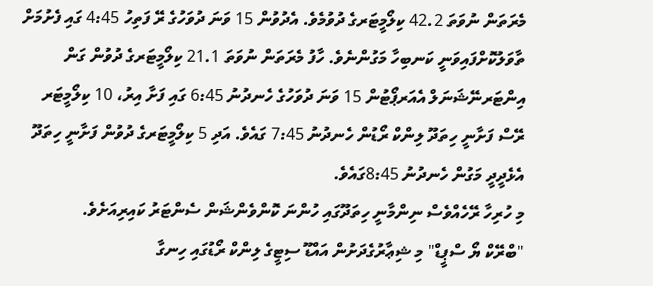މެރަތަން ނުވަތަ 42.2 ކިލޯމީޓަރގެ ދުވުމެވެ. އެދުވުން 15 ވަނަ ދުވަހުގެ ރޭ ފަތިހު 4:45 ގައި ފެށުމަށް ތާވަލުކޮށްފައިވަނީ ކަނބިހާ މަގުންނެވެ. ހާފު މެރަތަން ނުވަތަ 21.1 ކިލޯމީޓަރގެ ދުވުން ގަން އިންޓަރނޭޝަނަލް އެއަރޕޯޓުން 15 ވަނަ ދުވަހުގެ ހެނދުނު 6:45 ގައި ފަށާ އިރު، 10 ކިލޯމީޓަރ ރޭސް ފަށާނީ ހިތަދޫ ލިންކް ރޯޑުން ހެނދުނު 7:45 ގައެވެ. އަދި 5 ކިލޯމީޓަރގެ ދުވުން ފަށާނީ ހިތަދޫ އެޅެދީދީ މަގުން ހެނދުނު 8:45ގައެވެ.
މި ހުރިހާ ރޭހެއްވެސް ނިންމާނީ ހިތަދޫގައި ހުންނަ ކޮންވެންޝަން ސެންޓަރު ކައިރިއަށެވެ.
"ބްރޭކް ޔޯ ސްޕީޑް" މި ޝިޢާރުގެދަށުން އައްޑޫ ސިޓީގެ ލިންކް ރޯޑުގައި ހިނގާ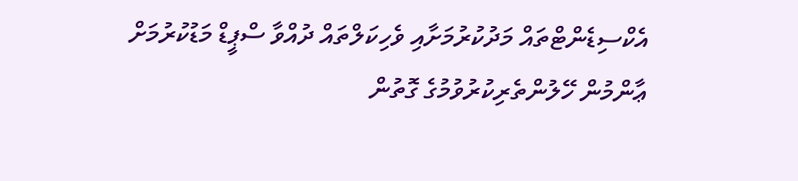އެކްސިޑެންޓްތައް މަދުކުރުމަށާއި ވެހިކަލްތައް ދުއްވާ ސްޕީޑް މަޑުކުރުމަށް ޢާންމުން ހޭލުންތެރިކުރުވުމުގެ ގޮތުން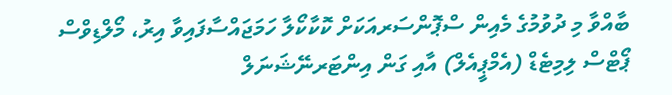ބާއްވާ މި ދުވުމުގެ މެއިން ސްޕޮންސަރއަކަށް ކޮކާކޯލާ ހަމަޖައްސާފައިވާ އިރު، މޯލްޑިވްސް ޕޯޓްސް ލިމިޓެޑް (އެމްޕީއެލް) އާއި ގަން އިންޓަރނޭޝަނަލް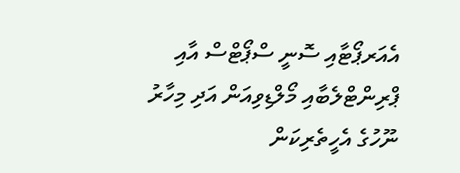އެއަރޕޯޓާއި ސޮނީ ސްޕޯޓްސް އާއި ޕްރިންޓްލެބާއި މޯލްޑިވިއަން އަދި މިހާރު ނޫހުގެ އެހީތެރިކަން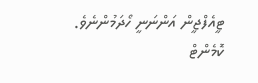ޓީއެފްޖީން އަންނަނީ ހޯދަމުންނެވެ.
ކޮމެންޓް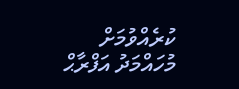ކުރެއްވުމަށް
މުހައްމަދު އަފްރާޙް